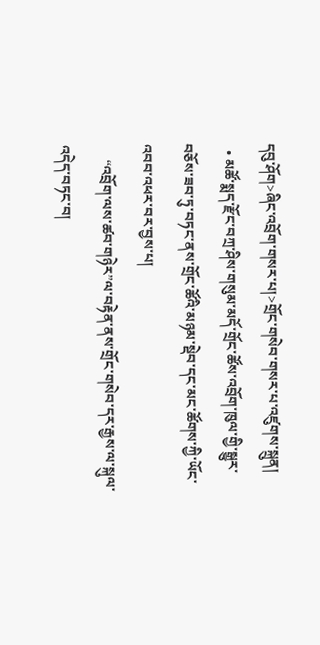དབུ་ཤོག>ཞིང་འབྲོག་གསར་པ།>གྲོང་གསེབ་གསར་པ་འཛུགས་སྐྲུན།
  • མཚོ་སྨད་རྫོང་བཀྲ་ཤིས་གསུམ་མདོ་གྲོང་ཚོས་འབྲོག་ཁུལ་གྱི་སྒྱུར་བཅོས་ཟབ་ཏུ་བཏང་ནས་གྲོང་ཚོའི་མཉམ་སྡེབ་དང་མང་ཚོགས་ཀྱི་ཡོང་འབབ་འཕར་བར་བྱས་པ།
    “འབྲོག་ལས་ཚབ་གཉེར”ལ་བརྟེན་ནས་གྲོང་གསེབ་དར་རྒྱས་ལ་སྐུལ་འདེད་བཏང་བ།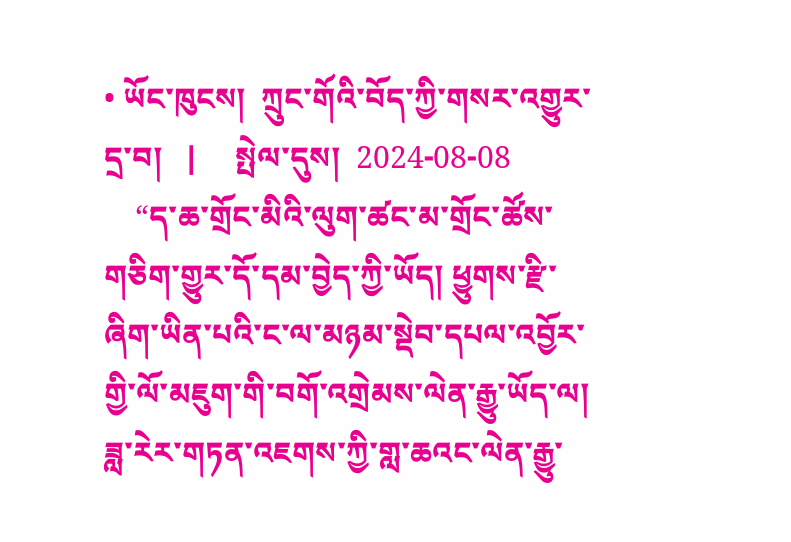• ཡོང་ཁུངས།  ཀྲུང་གོའི་བོད་ཀྱི་གསར་འགྱུར་དྲ་བ།   |     སྤེལ་དུས།  2024-08-08
    “ད་ཆ་གྲོང་མིའི་ལུག་ཚང་མ་གྲོང་ཚོས་གཅིག་གྱུར་དོ་དམ་བྱེད་ཀྱི་ཡོད། ཕྱུགས་རྫི་ཞིག་ཡིན་པའི་ང་ལ་མཉམ་སྡེབ་དཔལ་འབྱོར་གྱི་ལོ་མཇུག་གི་བགོ་འགྲེམས་ལེན་རྒྱུ་ཡོད་ལ། ཟླ་རེར་གཏན་འཇགས་ཀྱི་གླ་ཆའང་ལེན་རྒྱུ་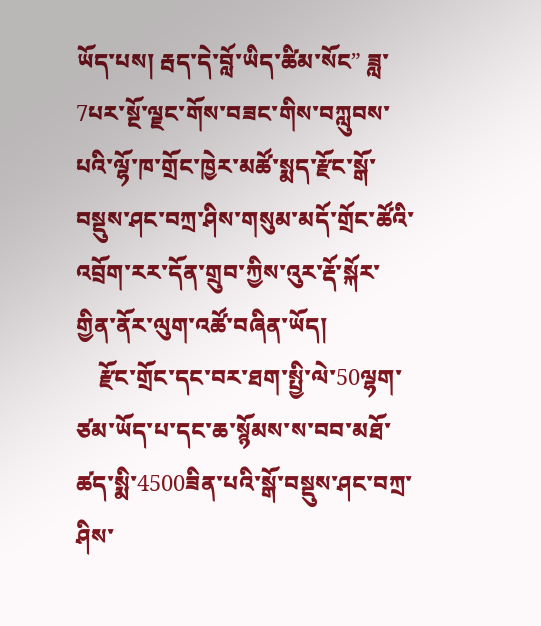ཡོད་པས། རྦད་དེ་བློ་ཡིད་ཚིམ་སོང” ཟླ་7པར་སྔོ་ལྗང་གོས་བཟང་གིས་བཀླུབས་པའི་ལྷོ་ཁ་གྲོང་ཁྱེར་མཚོ་སྨད་རྫོང་སྒོ་བསྡུས་ཤང་བཀྲ་ཤིས་གསུམ་མདོ་གྲོང་ཚོའི་འབྲོག་རར་དོན་གྲུབ་ཀྱིས་འུར་རྡོ་སྐོར་གྱིན་ནོར་ལུག་འཚོ་བཞིན་ཡོད།
    རྫོང་གྲོང་དང་བར་ཐག་སྤྱི་ལེ་50ལྷག་ཙམ་ཡོད་པ་དང་ཆ་སྙོམས་ས་བབ་མཐོ་ཚད་སྨི་4500ཟིན་པའི་སྒོ་བསྡུས་ཤང་བཀྲ་ཤིས་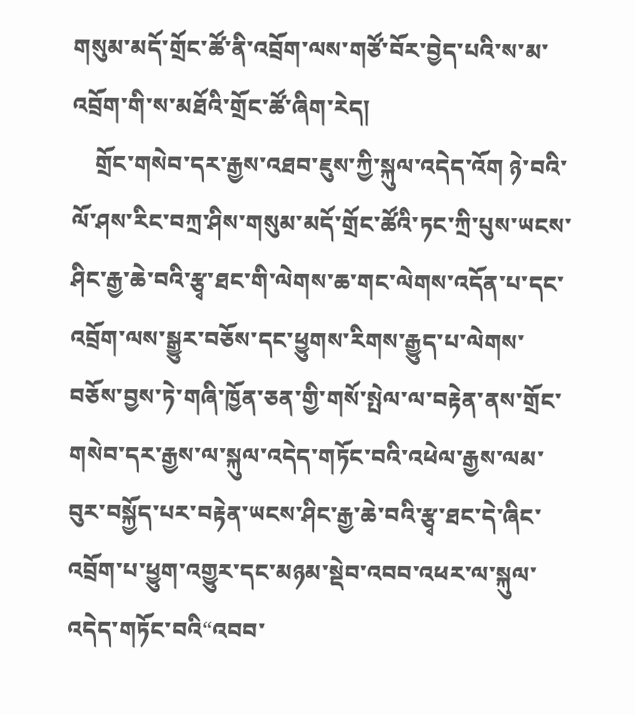གསུམ་མདོ་གྲོང་ཚོ་ནི་འབྲོག་ལས་གཙོ་བོར་བྱེད་པའི་ས་མ་འབྲོག་གི་ས་མཐོའི་གྲོང་ཚོ་ཞིག་རེད།
    གྲོང་གསེབ་དར་རྒྱས་འཐབ་ཇུས་ཀྱི་སྐུལ་འདེད་འོག ཉེ་བའི་ལོ་ཤས་རིང་བཀྲ་ཤིས་གསུམ་མདོ་གྲོང་ཚོའི་ཏང་ཀྲི་པུས་ཡངས་ཤིང་རྒྱ་ཆེ་བའི་རྩྭ་ཐང་གི་ལེགས་ཆ་གང་ལེགས་འདོན་པ་དང་འབྲོག་ལས་སྒྱུར་བཅོས་དང་ཕྱུགས་རིགས་རྒྱུད་པ་ལེགས་བཅོས་བྱས་ཏེ་གཞི་ཁྱོན་ཅན་གྱི་གསོ་སྤེལ་ལ་བརྟེན་ནས་གྲོང་གསེབ་དར་རྒྱས་ལ་སྐུལ་འདེད་གཏོང་བའི་འཕེལ་རྒྱས་ལམ་བུར་བསྐྱོད་པར་བརྟེན་ཡངས་ཤིང་རྒྱ་ཆེ་བའི་རྩྭ་ཐང་དེ་ཞིང་འབྲོག་པ་ཕྱུག་འགྱུར་དང་མཉམ་སྡེབ་འབབ་འཕར་ལ་སྐུལ་འདེད་གཏོང་བའི“འབབ་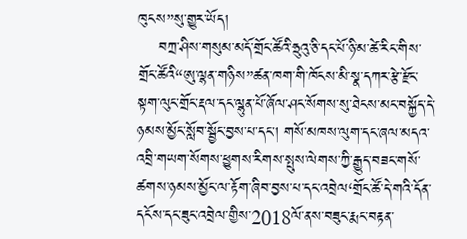ཁུངས”སུ་གྱུར་ཡོད།
    བཀྲ་ཤིས་གསུམ་མདོ་གྲོང་ཚོའི་ཧྲུའུ་ཅི་དང་པོ་ཉི་མ་ཚེ་རིང་གིས་གྲོང་ཚོའི“ཨུ་ལྷན་གཉིས”ཚན་ཁག་གི་ཁོངས་མི་སྣ་དཀར་རྩེ་རྫོང་སྟག་ལུང་གྲོང་རྡལ་དང་ལྷུན་པོ་ཞོལ་ཤང་སོགས་སུ་ཐེངས་མང་བསྐྱོད་དེ་ཉམས་མྱོང་སློབ་སྦྱོང་བྱས་པ་དང་། གསོ་མཁས་ལུག་དང་ཞལ་མདའ་འབྲི་གཡག་སོགས་ཕྱུགས་རིགས་སྤུས་ལེགས་ཀྱི་རྒྱུད་བཟང་གསོ་ཚགས་ཉམས་མྱོང་ལ་རྟོག་ཞིབ་བྱས་པ་དང་འབྲེལ‘གྲོང་ཚོ་དེ་གའི་དོན་དངོས་དང་ཟུང་འབྲེལ་གྱིས་2018ལོ་ནས་བཟུང་རྨང་བརྟན་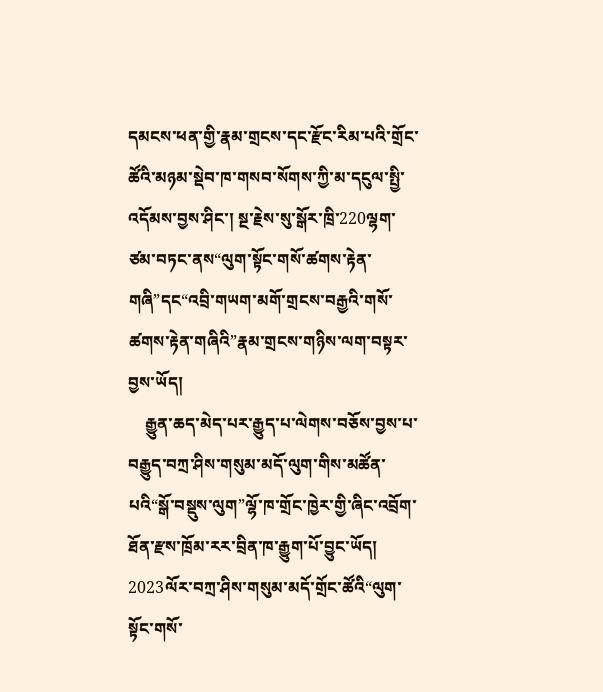དམངས་ཕན་གྱི་རྣམ་གྲངས་དང་རྫོང་རིམ་པའི་གྲོང་ཚོའི་མཉམ་སྡེབ་ཁ་གསབ་སོགས་ཀྱི་མ་དངུལ་སྤྱི་འདོམས་བྱས་ཤིང་། སྔ་རྗེས་སུ་སྒོར་ཁྲི་220ལྷག་ཙམ་བཏང་ནས“ལུག་སྟོང་གསོ་ཚགས་རྟེན་གཞི”དང“འབྲི་གཡག་མགོ་གྲངས་བརྒྱའི་གསོ་ཚགས་རྟེན་གཞིའི”རྣམ་གྲངས་གཉིས་ལག་བསྟར་བྱས་ཡོད།
    རྒྱུན་ཆད་མེད་པར་རྒྱུད་པ་ལེགས་བཅོས་བྱས་པ་བརྒྱུད་བཀྲ་ཤིས་གསུམ་མདོ་ལུག་གིས་མཚོན་པའི“སྒོ་བསྡུས་ལུག”ལྷོ་ཁ་གྲོང་ཁྱེར་གྱི་ཞིང་འབྲོག་ཐོན་རྫས་ཁྲོམ་རར་བྲིན་ཁ་རྒྱུག་པོ་བྱུང་ཡོད། 2023ལོར་བཀྲ་ཤིས་གསུམ་མདོ་གྲོང་ཚོའི“ལུག་སྟོང་གསོ་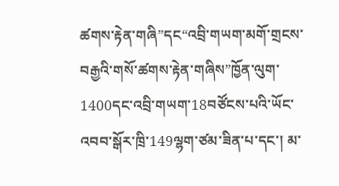ཚགས་རྟེན་གཞི”དང“འབྲི་གཡག་མགོ་གྲངས་བརྒྱའི་གསོ་ཚགས་རྟེན་གཞིས”ཁྱོན་ལུག་1400དང་འབྲི་གཡག་18བཙོངས་པའི་ཡོང་འབབ་སྒོར་ཁྲི་149ལྷག་ཙམ་ཟིན་པ་དང་། མ་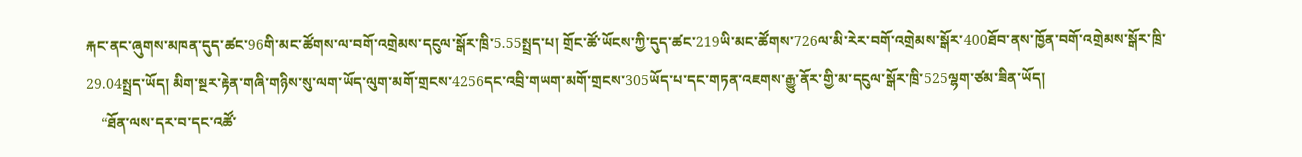རྐང་ནང་ཞུགས་མཁན་དུད་ཚང་96གི་མང་ཚོགས་ལ་བགོ་འགྲེམས་དངུལ་སྒོར་ཁྲི་5.55སྤྲད་པ། གྲོང་ཚོ་ཡོངས་ཀྱི་དུད་ཚང་219ཡི་མང་ཚོགས་726ལ་མི་རེར་བགོ་འགྲེམས་སྒོར་400ཐོབ་ནས་ཁྱོན་བགོ་འགྲེམས་སྒོར་ཁྲི་29.04སྤྲད་ཡོད། མིག་སྔར་རྟེན་གཞི་གཉིས་སུ་ལག་ཡོད་ལུག་མགོ་གྲངས་4256དང་འབྲི་གཡག་མགོ་གྲངས་305ཡོད་པ་དང་གཏན་འཇགས་རྒྱུ་ནོར་གྱི་མ་དངུལ་སྒོར་ཁྲི་525ལྷག་ཙམ་ཟིན་ཡོད།
    “ཐོན་ལས་དར་བ་དང་འཚོ་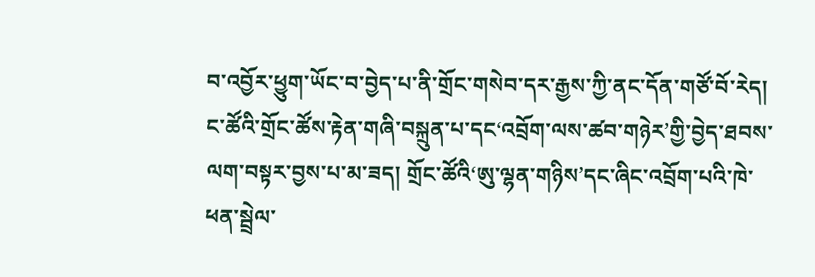བ་འབྱོར་ཕྱུག་ཡོང་བ་བྱེད་པ་ནི་གྲོང་གསེབ་དར་རྒྱས་ཀྱི་ནང་དོན་གཙོ་བོ་རེད། ང་ཚོའི་གྲོང་ཚོས་རྟེན་གཞི་བསྐྲུན་པ་དང‘འབྲོག་ལས་ཚབ་གཉེར’གྱི་བྱེད་ཐབས་ལག་བསྟར་བྱས་པ་མ་ཟད། གྲོང་ཚོའི‘ཨུ་ལྷན་གཉིས’དང་ཞིང་འབྲོག་པའི་ཁེ་ཕན་སྦྲེལ་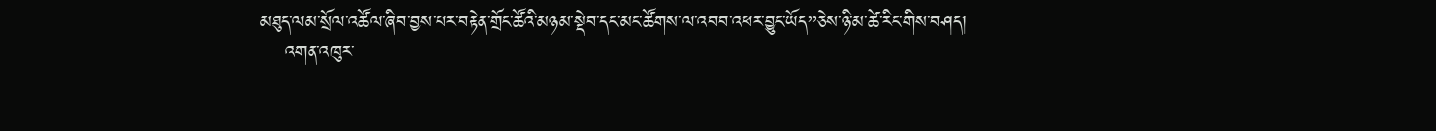མཐུད་ལམ་སྲོལ་འཚོལ་ཞིབ་བྱས་པར་བརྟེན་གྲོང་ཚོའི་མཉམ་སྡེབ་དང་མང་ཚོགས་ལ་འབབ་འཕར་བྱུང་ཡོད”ཅེས་ཉི་མ་ཚེ་རིང་གིས་བཤད།
    འགན་འཁུར་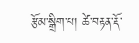རྩོམ་སྒྲིག་པ། ཚེ་བརྟན་རྡོ་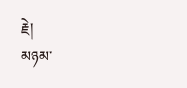རྗེ།
མཉམ་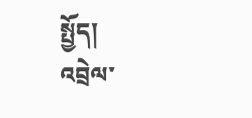སྤྱོད།
འབྲེལ་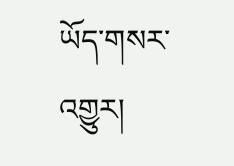ཡོད་གསར་འགྱུར།